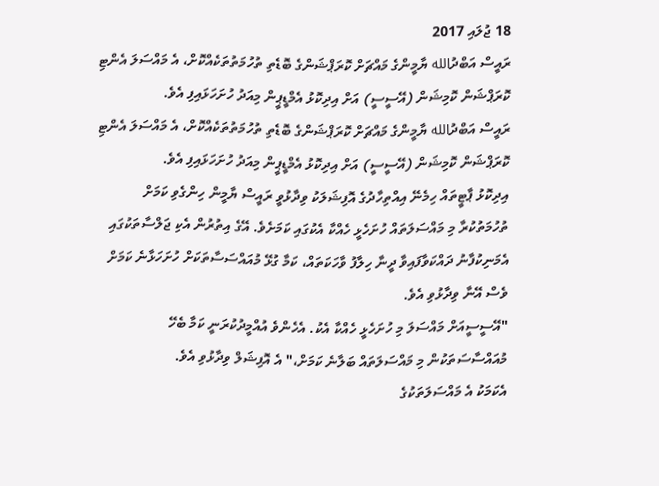18 ޖުލައި 2017
ރައީސް އަބްދުالله ޔާމީންގެ މައްޗަށް ކޮރަޕްޝަންގެ ބޮޑެތި ތުހުމަތުތަކެއްކޮށް، އެ މައްސަލަ އެންޓި ކޮރަޕްޝަން ކޮމިޝަން (އޭސީސީ) އަށް އިދިކޮޅު އެމްޑީޕީން މިއަދު ހުށަހަޅައިފި އެވެ.
ރައީސް އަބްދުالله ޔާމީންގެ މައްޗަށް ކޮރަޕްޝަންގެ ބޮޑެތި ތުހުމަތުތަކެއްކޮށް، އެ މައްސަލަ އެންޓި ކޮރަޕްޝަން ކޮމިޝަން (އޭސީސީ) އަށް އިދިކޮޅު އެމްޑީޕީން މިއަދު ހުށަހަޅައިފި އެވެ.
އިދިކޮޅު ޕާޓީތައް ހިމެނޭ އިއްތިހާދުގެ އޮފިޝަލަކު ވިދާޅުވީ ރައީސް ޔާމީން ހިންގެވި ކަމަށް ތުހުމަތުކުރާ މި މައްސަލަތައް ހުށަހެޅީ ހެއްކާ އެކުގައި ކަމަށެވެ. އޭގެ އިތުރުން އެކި ޖަލްސާތަކުގައި އެމަނިކުފާނު ދައްކަވާފައިވާ ދީނާ ހިލާފު ވާހަކަތައް، ކަމާ ގުޅޭ މުއައްސަސާތަކަށް ހުށަހަޅާނެ ކަމަށް ވެސް އޭނާ ވިދާޅުވި އެވެ.
"އޭސީސީއަށް މައްސަލަ މި ހުށަހެޅީ ހެއްކާ އެކު. އެހެންވެ އުއްމީދުކުރަނީ ކަމާ ބެހޭ މުއައްސާސަތަކުން މި މައްސަލަތައް ބަލާނެ ކަމަށް،" އެ އޮފިޝަލް ވިދާޅުވި އެވެ.
އެކަމަކު އެ މައްސަލަތަކުގެ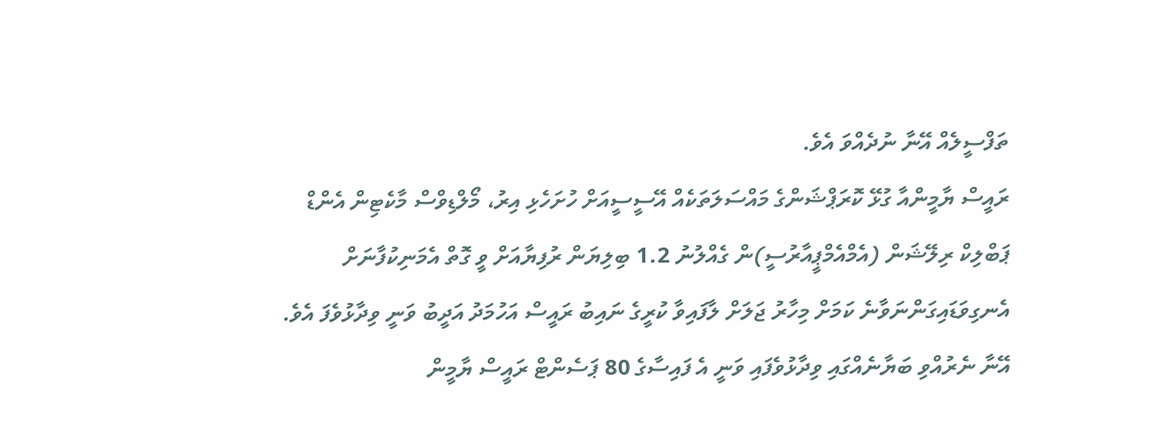ތަފްސީލެއް އޭނާ ނުދެއްވަ އެވެ.
ރައީސް ޔާމީންއާ ގުޅޭ ކޮރަޕްޝަންގެ މައްސަލަތަކެއް އޭސީސީއަށް ހުށަހެޅި އިރު، މޯލްޑިވްސް މާކެޓިން އެންޑް ޕަބްލިކް ރިލޭޝަން (އެމްއެމްޕީއާރުސީ)ން ގެއްލުނު 1.2 ބިލިޔަން ރުފިޔާއަށް ވީ ގޮތް އެމަނިކުފާނަށް އެނގިވަޑައިގަންނަވާނެ ކަމަށް މިހާރު ޖަލަށް ލާފައިވާ ކުރީގެ ނައިބު ރައީސް އަހުމަދު އަދީބު ވަނީ ވިދާޅުވެފަ އެވެ.
އޭނާ ނެރުއްވި ބަޔާނެއްގައި ވިދާޅުވެފައި ވަނީ އެ ފައިސާގެ 80 ޕަސެންޓް ރައީސް ޔާމީން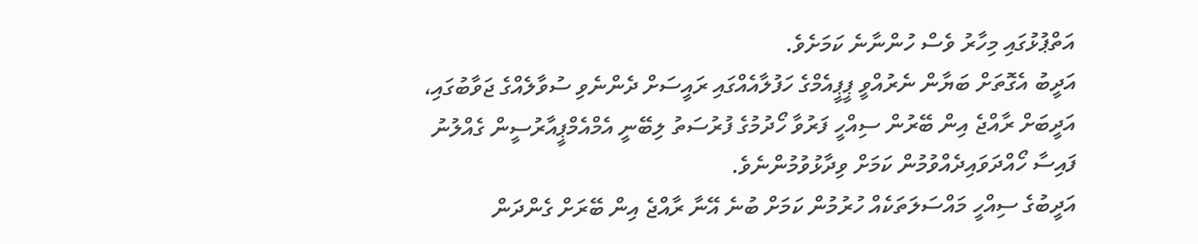އަތްޕުޅުގައި މިހާރު ވެސް ހުންނާނެ ކަމަށެވެ.
އަދީބު އެގޮތަށް ބަޔާން ނެރުއްވީ ޕީޕީއެމްގެ ހަފުލާއެއްގައި ރައީސަށް ދެންނެވި ސުވާލެއްގެ ޖަވާބުގައި، އަދީބަށް ރާއްޖެ އިން ބޭރުން ސިއްހީ ފަރުވާ ހޯދުމުގެ ފުރުސަތު ލިބޭނީ އެމްއެމްޕީއާރުސީން ގެއްލުނު ފައިސާ ހޯއްދަވައިދެއްވުމުން ކަމަށް ވިދާޅުވުމުންނެވެ.
އަދީބުގެ ސިއްހީ މައްސަލަތަކެއް ހުރުމުން ކަމަށް ބުނެ އޭނާ ރާއްޖެ އިން ބޭރަށް ގެންދަން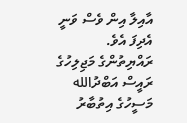އާއިލާ އިން ވެސް ވަނީ އެދިފަ އެވެ.
ރައްޔިތުންގެ މަޖިލިހުގެ ރައީސް އަބްދުالله މަސީހުގެ އިތުބާރު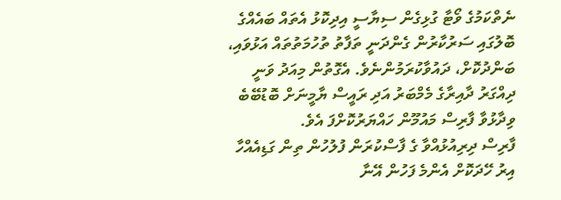ނެތްކަމުގެ ވޯޓާ ގުޅިގެން ސިޔާސީ އިދިކޮޅު އެތައް ބައެއްގެ ބޮލުގައި ސަރުކާރުން ގެންދަނީ ތަފާތު ތުހުމަތުތައް އަޅުވައި، ބަންދުކޮށް، ދައުވާކުރަމުންނެވެ. އެގޮތުން މިއަދު ވަނީ ދިއްގަރު ދާއިރާގެ މެމްބަރު އަދި ރައީސް ޔާމީނަށް ބޮޑުބޭބެ ވިދާޅުވާ ފާރިސް މައުމޫން ހައްޔަރުކޮށްފަ އެވެ.
ފާރިސް ދިރިއުޅުއްވާ ގެ ފާސްކުރަން ފުލުހުން ތިން ގަޑިއެއްހާ އިރު ހޭދަކޮށް އެންމެ ފަހުން އޭނާ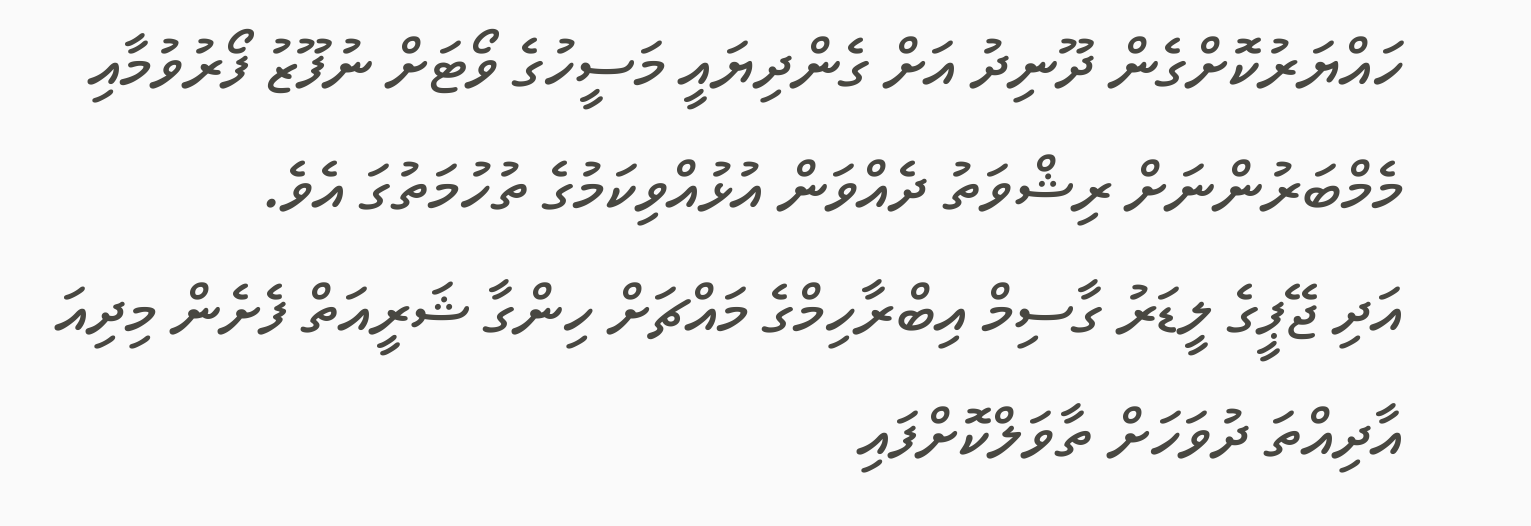ހައްޔަރުކޮށްގެން ދޫނިދު އަށް ގެންދިޔައީ މަސީހުގެ ވޯޓަށް ނުފޫޒު ފޯރުވުމާއި މެމްބަރުންނަށް ރިޝްވަތު ދެއްވަން އުޅުއްވިކަމުގެ ތުހުމަތުގަ އެވެ.
އަދި ޖޭޕީގެ ލީޑަރު ގާސިމް އިބްރާހިމްގެ މައްޗަށް ހިންގާ ޝަރީއަތް ފެށެން މިދިއަ އާދިއްތަ ދުވަހަށް ތާވަލްކޮށްފައި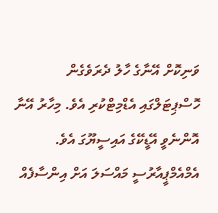ވަނިކޮށް އޭނާގެ ހާލު ދެރަވެގެން ހޮސްޕިޓަލްގައި އެޑްމިޓްކުރި އެވެ. މިހާރު އޭނާ އޮންނެވީ އޭޑީކޭގެ އައިސީޔޫގަ އެވެ.
އެމްއެމްޕީއާރުސީ މައްސަލަ އަށް އިންސާފެއް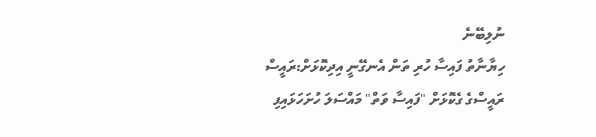ނުލިބޭނެ
ހިޔާނާތު ފައިސާ ހުރި ތަން އެނގޭނީ އިދިކޮޅަށް:ރައީސް
ރައީސްގެ ގެކޮޅަށް "ފައިސާ ވަތް" މައްސަލަ ހުށަހަޅައިފި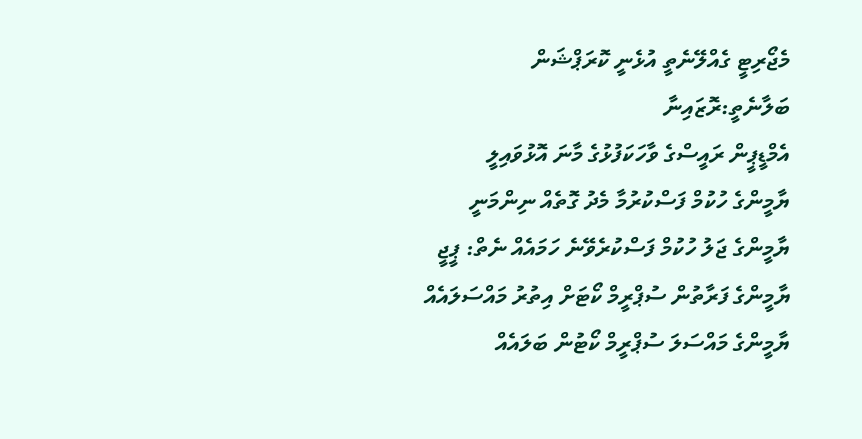މެޖޯރިޓީ ގެއްލޭނެތީ އުޅެނީ ކޮރަޕްޝަން ބަލާނެތީ:ރޮޒައިނާ
އެމްޑީޕީން ރައީސްގެ ވާހަކަފުޅުގެ މާނަ އޮޅުވައިލީ
ޔާމީންގެ ހުކުމް ފަސްކުރުމާ މެދު ގޮތެއް ނިންމަނީ
ޔާމީންގެ ޖަލު ހުކުމް ފަސްކުރެވޭނެ ހަމައެއް ނެތް: ޕީޖީ
ޔާމީންގެ ފަރާތުން ސުޕްރީމް ކޯޓަށް އިތުރު މައްސަލައެއް
ޔާމީންގެ މައްސަލަ ސުޕްރީމް ކޯޓުން ބަލައެއް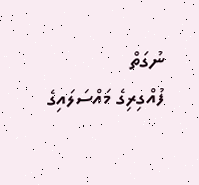ނުގަތް
ފުއްގިރިގެ މައްސަލައިގެ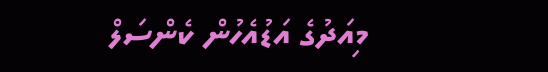މިއަދުގެ އަޑުއެހުން ކެންސަލް